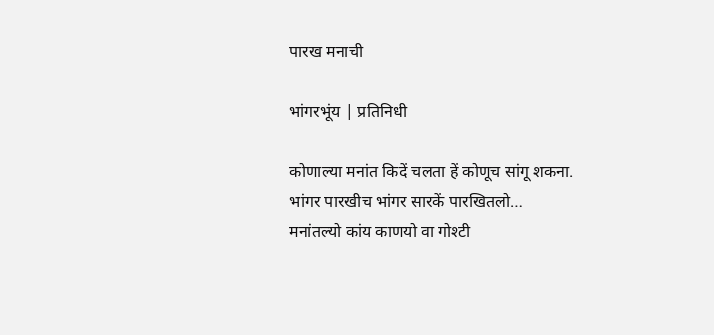पारख मनाची

भांगरभूंय | प्रतिनिधी

कोणाल्या मनांत किदें चलता हें कोणूच सांगू शकना.
भांगर पारखीच भांगर सारकें पारखितलो…
मनांतल्यो कांय काणयो वा गोश्टी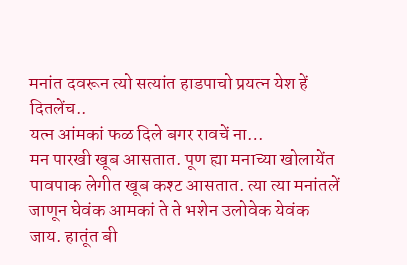मनांत दवरून त्यो सत्यांत हाडपाचो प्रयत्न येश हें दितलेंच..
यत्न आंमकां फळ दिले बगर रावचें ना…
मन पारखी खूब आसतात. पूण ह्या मनाच्या खोलायेंत पावपाक लेगीत खूब कश्ट आसतात. त्या त्या मनांतलें जाणून घेवंक आमकां ते ते भशेन उलोवेक येवंक जाय. हातूंत बी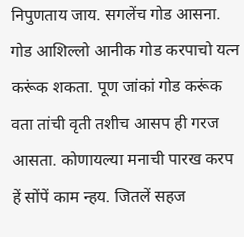निपुणताय जाय. सगलेंच गोड आसना. गोड आशिल्लो आनीक गोड करपाचो यत्न करूंक शकता. पूण जांकां गोड करूंक वता तांची वृती तशीच आसप ही गरज आसता. कोणायल्या मनाची पारख करप हें सोंपें काम न्हय. जितलें सहज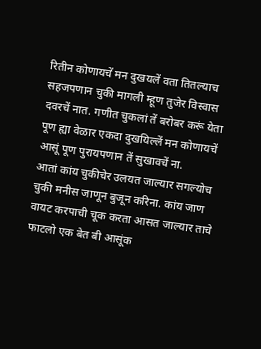रितीन कोणायचें मन दुखयलें वता तितल्याच सहजपणान चुकी मागली म्हूण तुजेर विस्वास दवरचें नात. गणीत चुकलां तें बरोबर करूं येता पूण ह्या वेळार एकदा दुखयिल्लें मन कोणायचें आसूं पूण पुरायपणान तें सुखावचें ना.
आतां कांय चुकीचेर उलयत जाल्यार सगल्योच चुकी मनीस जाणून बुजून करिना. कांय जाण वायट करपाची चूक करता आसत जाल्यार ताचे फाटलो एक बेत बी आसूंक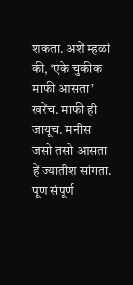शकता. अशें म्हळां की, ‘एके चुकीक माफी आसता’ खरेंच. माफी ही जायूच. मनीस जसो तसो आसता हें ज्यातीश सांगता. पूण संपूर्ण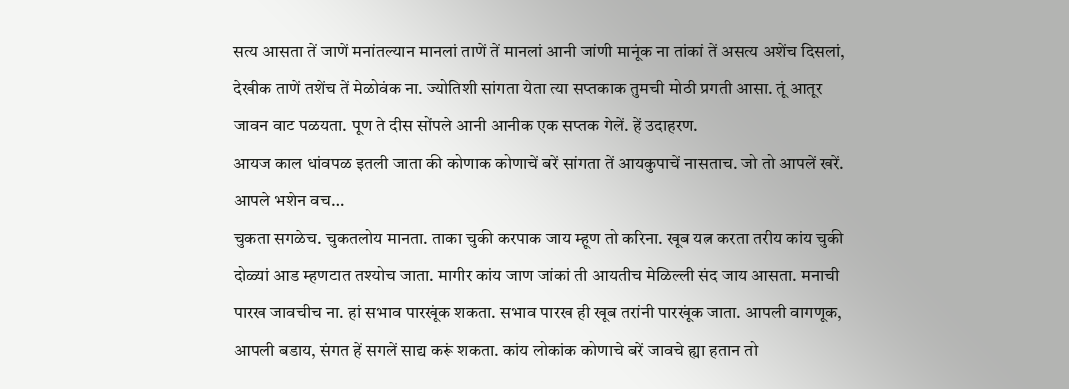सत्य आसता तें जाणें मनांतल्यान मानलां ताणें तें मानलां आनी जांणी मानूंक ना तांकां तें असत्य अशेंच दिसलां, देखीक ताणें तशेंच तें मेळोवंक ना. ज्योतिशी सांगता येता त्या सप्तकाक तुमची मोठी प्रगती आसा. तूं आतूर जावन वाट पळयता. पूण ते दीस सोंपले आनी आनीक एक सप्तक गेलें. हें उदाहरण.
आयज काल धांवपळ इतली जाता की कोणाक कोणाचें बरें सांगता तें आयकुपाचें नासताच. जो तो आपलें खरें. आपले भशेन वच…
चुकता सगळेच. चुकतलोय मानता. ताका चुकी करपाक जाय म्हूण तो करिना. खूब यत्न करता तरीय कांय चुकी दोळ्यां आड म्हणटात तश्योच जाता. मागीर कांय जाण जांकां ती आयतीच मेळिल्ली संद जाय आसता. मनाची पारख जावचीच ना. हां सभाव पारखूंक शकता. सभाव पारख ही खूब तरांनी पारखूंक जाता. आपली वागणूक, आपली बडाय, संगत हें सगलें साद्य करूं शकता. कांय लोकांक कोणाचे बरें जावचे ह्या हतान तो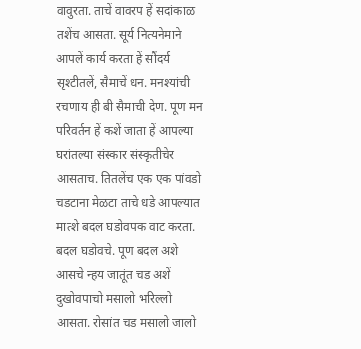वावुरता. ताचें वावरप हें सदांकाळ तशेंच आसता. सूर्य नित्यनेमाने आपलें कार्य करता हें सौंदर्य सृश्टीतलें, सैमाचें धन. मनश्यांची रचणाय ही बी सैमाची देण. पूण मन परिवर्तन हें कशें जाता हें आपल्या घरांतल्या संस्कार संस्कृतीचेर आसताच. तितलेंच एक एक पांवडो चडटाना मेळटा ताचे धडे आपल्यात मात्शे बदल घडोवपक वाट करता. बदल घडोवचे. पूण बदल अशे आसचे न्हय जातूंत चड अशें दुखोवपाचो मसालो भरिल्लो आसता. रोसांत चड मसालो जालो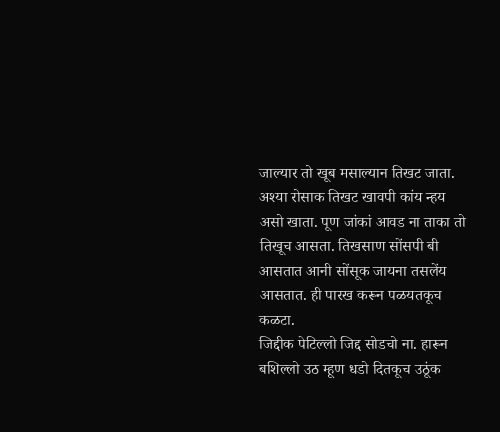जाल्यार तो खूब मसाल्यान तिखट जाता. अश्या रोसाक तिखट खावपी कांय न्हय असो खाता. पूण जांकां आवड ना ताका तो तिखूच आसता. तिखसाण सोंसपी बी आसतात आनी सोंसूक जायना तसलेंय आसतात. ही पारख करून पळयतकूच कळटा.
जिद्दीक पेटिल्लो जिद्द सोडचो ना. हारून बशिल्लो उठ म्हूण धडो दितकूच उठूंक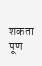शकता पूण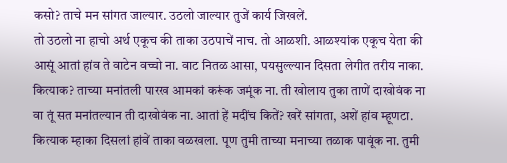कसो? ताचे मन सांगत जाल्यार. उठलो जाल्यार तुजें कार्य जिखलें.
तो उठलो ना हाचो अर्थ एकूच की ताका उठपाचें नाच. तो आळशी. आळश्यांक एकूच येता की आसूं आतां हांव ते वाटेन वच्चो ना. वाट नितळ आसा, पयसुल्ल्यान दिसता लेगीत तरीय नाका. कित्याक? ताच्या मनांतली पारख आमकां करूंक जमूंक ना. ती खोलाय तुका ताणें दाखोवंक ना वा तूं सत मनांतल्यान ती दाखोवंक ना. आतां हें मदींच कितें? खरें सांगता, अशें हांव म्हूणटा. कित्याक म्हाका दिसलां हांवें ताका वळखला. पूण तुमी ताच्या मनाच्या तळाक पावूंक ना. तुमी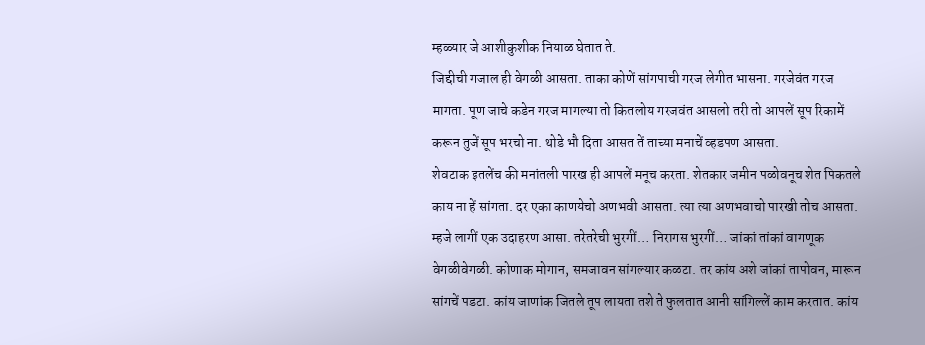म्हळ्यार जे आशीकुशीक नियाळ घेतात ते.
जिद्दीची गजाल ही वेगळी आसता. ताका कोणें सांगपाची गरज लेगीत भासना. गरजेवंत गरज मागता. पूण जाचे कडेन गरज मागल्या तो कितलोय गरजवंत आसलो तरी तो आपलें सूप रिकामें करून तुजें सूप भरचो ना. थोडे भौ दिता आसत तें ताच्या मनाचें व्हडपण आसता.
शेवटाक इतलेंच की मनांतली पारख ही आपलें मनूच करता. शेतकार जमीन पळोवनूच शेत पिकतले काय ना हें सांगता. दर एका काणयेचो अणभवी आसता. त्या त्या अणभवाचो पारखी तोच आसता. म्हजे लागीं एक उदाहरण आसा. तरेतरेची भुरगीं… निरागस भुरगीं… जांकां तांकां वागणूक वेगळीवेगळी. कोणाक मोगान, समजावन सांगल्यार कळटा. तर कांय अशे जांकां तापोवन, मारून सांगचें पडटा. कांय जाणांक जितले तूप लायता तशे ते फुलतात आनी सांगिल्लें काम करतात. कांय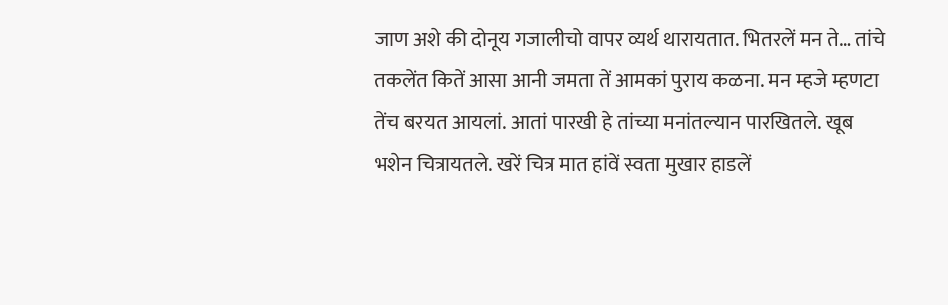जाण अशे की दोनूय गजालीचो वापर व्यर्थ थारायतात. भितरलें मन ते… तांचे तकलेंत कितें आसा आनी जमता तें आमकां पुराय कळना. मन म्हजे म्हणटा तेंच बरयत आयलां. आतां पारखी हे तांच्या मनांतल्यान पारखितले. खूब भशेन चित्रायतले. खरें चित्र मात हांवें स्वता मुखार हाडलें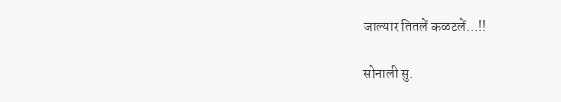जाल्यार तितलें कळटलें…!!

सोनाली सु.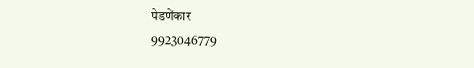पेडणेंकार
9923046779